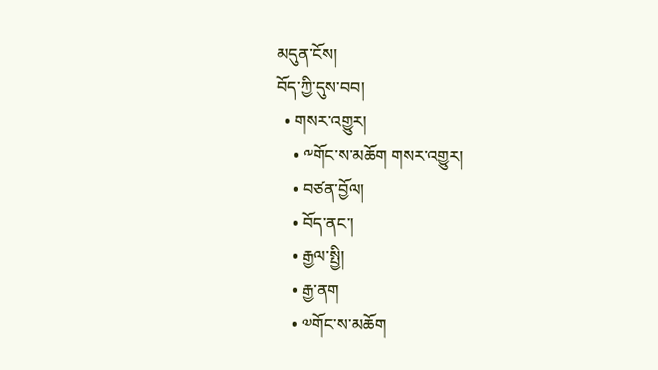མདུན་ངོས།
བོད་ཀྱི་དུས་བབ།
  • གསར་འགྱུར།
    • ༸གོང་ས་མཆོག གསར་འགྱུར།
    • བཙན་བྱོལ།
    • བོད་ནང་།
    • རྒྱལ་སྤྱི།
    • རྒྱ་ནག
    • ༧གོང་ས་མཆོག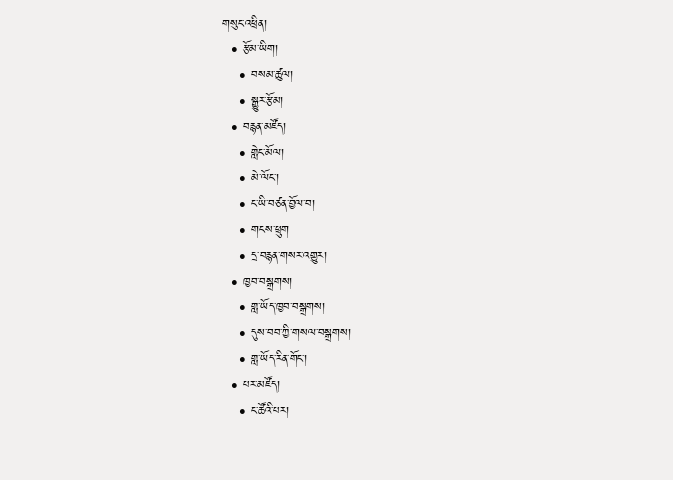གསུང་འཕྲིན།
  • རྩོམ་ཡིག།
    • བསམ་ཚུལ།
    • སྒྱུར་རྩོམ།
  • བརྙན་མཛོད།
    • གླེང་མོལ།
    • མེ་ལོང་།
    • ང་ཡི་བཙན་བྱོལ་བ།
    • གངས་ཕྲུག
    • དྲ་བརྙན་གསར་འགྱུར།
  • ཁྱབ་བསྒྲགས།
    • གླ་ཡོད་ཁྱབ་བསྒྲགས།
    • དུས་བབ་ཀྱི་གསལ་བསྒྲགས།
    • གླ་ཡོད་རིན་གོང་།
  • པར་མཛོད།
    • ང་ཚོའི་པར།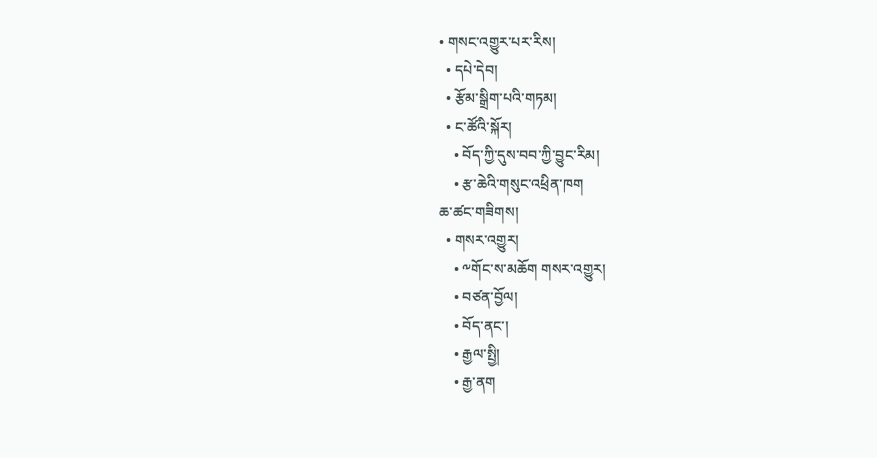• གསང་འགྱུར་པར་རིས།
  • དཔེ་དེབ།
  • རྩོམ་སྒྲིག་པའི་གཏམ།
  • ང་ཚོའི་སྐོར།
    • བོད་ཀྱི་དུས་བབ་ཀྱི་བྱུང་རིམ།
    • རྩ་ཆེའི་གསུང་འཕྲིན་ཁག
ཆ་ཚང་གཟིགས།
  • གསར་འགྱུར།
    • ༸གོང་ས་མཆོག གསར་འགྱུར།
    • བཙན་བྱོལ།
    • བོད་ནང་།
    • རྒྱལ་སྤྱི།
    • རྒྱ་ནག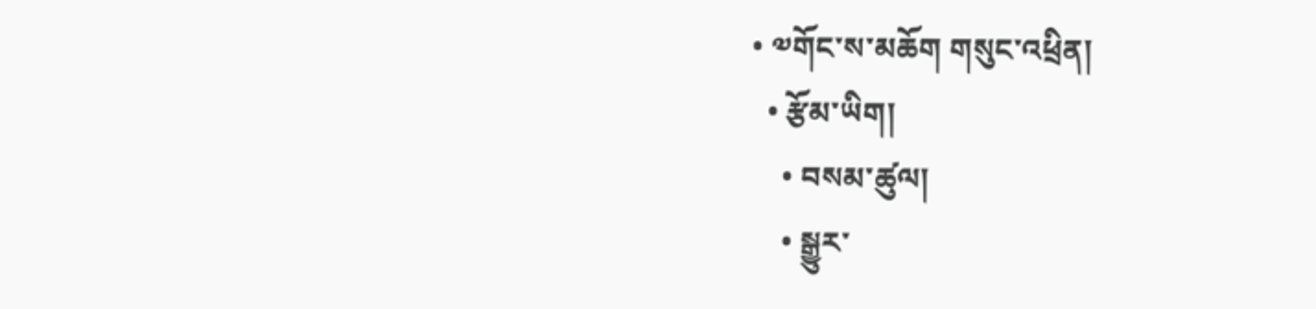• ༧གོང་ས་མཆོག གསུང་འཕྲིན།
  • རྩོམ་ཡིག།
    • བསམ་ཚུལ།
    • སྒྱུར་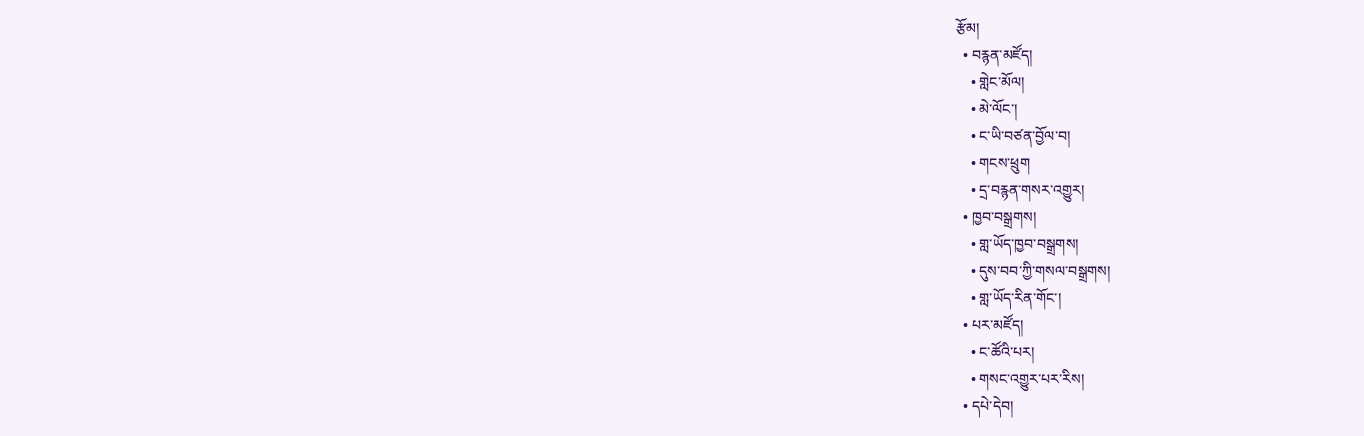རྩོམ།
  • བརྙན་མཛོད།
    • གླེང་མོལ།
    • མེ་ལོང་།
    • ང་ཡི་བཙན་བྱོལ་བ།
    • གངས་ཕྲུག
    • དྲ་བརྙན་གསར་འགྱུར།
  • ཁྱབ་བསྒྲགས།
    • གླ་ཡོད་ཁྱབ་བསྒྲགས།
    • དུས་བབ་ཀྱི་གསལ་བསྒྲགས།
    • གླ་ཡོད་རིན་གོང་།
  • པར་མཛོད།
    • ང་ཚོའི་པར།
    • གསང་འགྱུར་པར་རིས།
  • དཔེ་དེབ།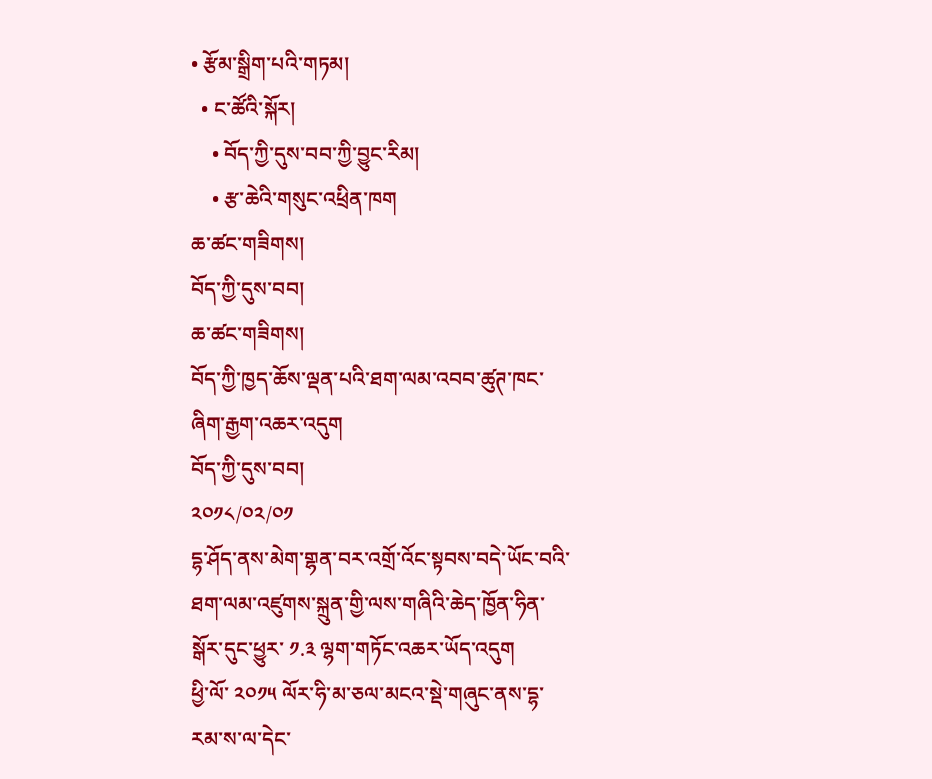• རྩོམ་སྒྲིག་པའི་གཏམ།
  • ང་ཚོའི་སྐོར།
    • བོད་ཀྱི་དུས་བབ་ཀྱི་བྱུང་རིམ།
    • རྩ་ཆེའི་གསུང་འཕྲིན་ཁག
ཆ་ཚང་གཟིགས།
བོད་ཀྱི་དུས་བབ།
ཆ་ཚང་གཟིགས།
བོད་ཀྱི་ཁྱད་ཆོས་ལྡན་པའི་ཐག་ལམ་འབབ་ཚུཊ་ཁང་ཞིག་རྒྱག་འཆར་འདུག
བོད་ཀྱི་དུས་བབ།
༢༠༡༨/༠༢/༠༡
དྷ་ཤོད་ནས་མེག་གྷན་བར་འགྲོ་འོང་སྟབས་བདེ་ཡོང་བའི་ཐག་ལམ་འཛུགས་སྐྲུན་གྱི་ལས་གཞིའི་ཆེད་ཁྱོན་ཧིན་སྒོར་དུང་ཕྱུར་ ༡.༣ ལྷག་གཏོང་འཆར་ཡོད་འདུག
ཕྱི་ལོ་ ༢༠༡༥ ལོར་ཧི་མ་ཅལ་མངའ་སྡེ་གཞུང་ནས་དྷ་རམ་ས་ལ་དེང་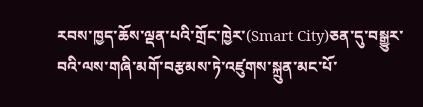རབས་ཁྱད་ཆོས་ལྡན་པའི་གྲོང་ཁྱེར་(Smart City)ཅན་དུ་བསྒྱུར་བའི་ལས་གཞི་མགོ་བརྩམས་ཏེ་འཛུགས་སྐྲུན་མང་པོ་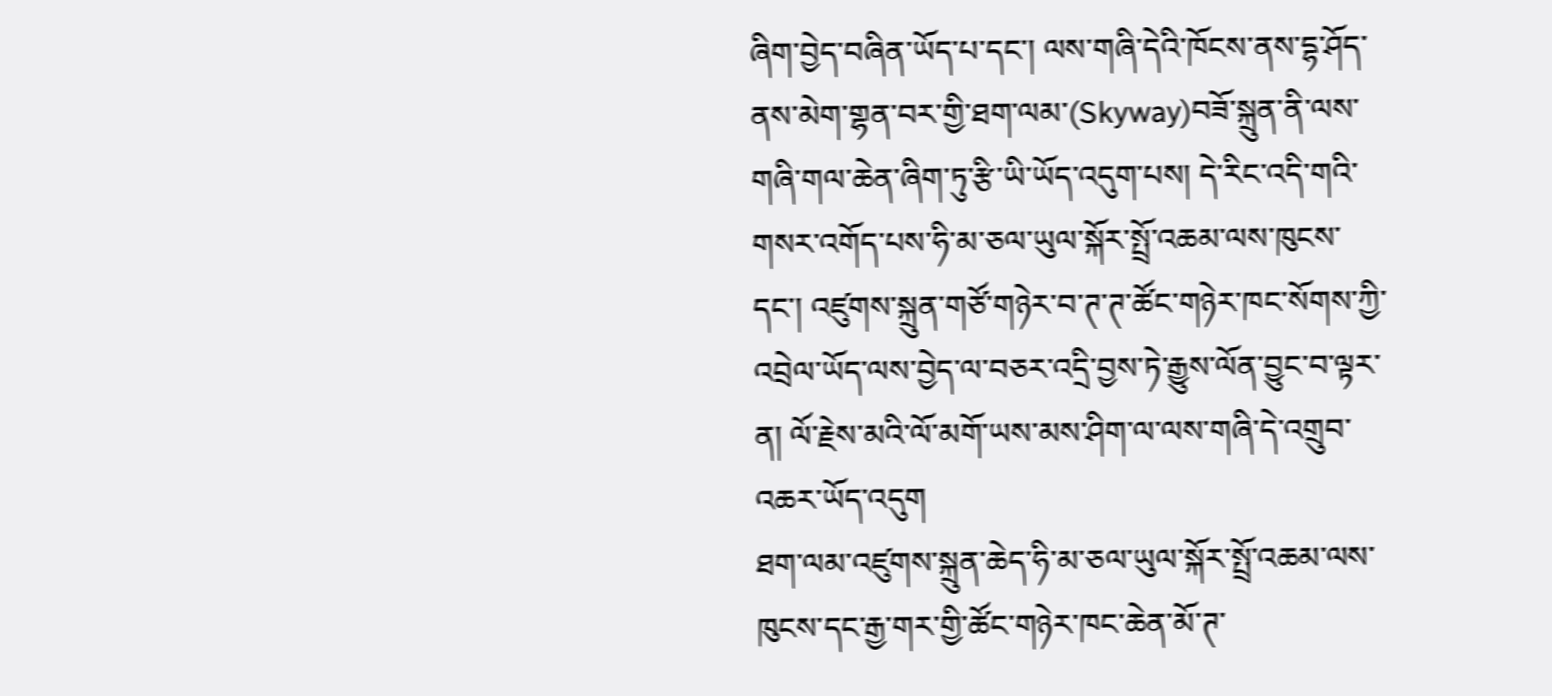ཞིག་བྱེད་བཞིན་ཡོད་པ་དང་། ལས་གཞི་དེའི་ཁོངས་ནས་དྷ་ཤོད་ནས་མེག་གྷན་བར་གྱི་ཐག་ལམ་(Skyway)བཟོ་སྐྲུན་ནི་ལས་གཞི་གལ་ཆེན་ཞིག་ཏུ་རྩི་ཡི་ཡོད་འདུག་པས། དེ་རིང་འདི་གའི་གསར་འགོད་པས་ཧི་མ་ཅལ་ཡུལ་སྐོར་སྤྲོ་འཆམ་ལས་ཁུངས་དང་། འཛུགས་སྐྲུན་གཙོ་གཉེར་བ་ཊ་ཊ་ཚོང་གཉེར་ཁང་སོགས་ཀྱི་འབྲེལ་ཡོད་ལས་བྱེད་ལ་བཅར་འདྲི་བྱས་ཏེ་རྒྱུས་ལོན་བྱུང་བ་ལྟར་ན། ལོ་རྗེས་མའི་ལོ་མགོ་ཡས་མས་ཤིག་ལ་ལས་གཞི་དེ་འགྲུབ་འཆར་ཡོད་འདུག
ཐག་ལམ་འཛུགས་སྐྲུན་ཆེད་ཧི་མ་ཅལ་ཡུལ་སྐོར་སྤྲོ་འཆམ་ལས་ཁུངས་དང་རྒྱ་གར་གྱི་ཚོང་གཉེར་ཁང་ཆེན་མོ་ཊ་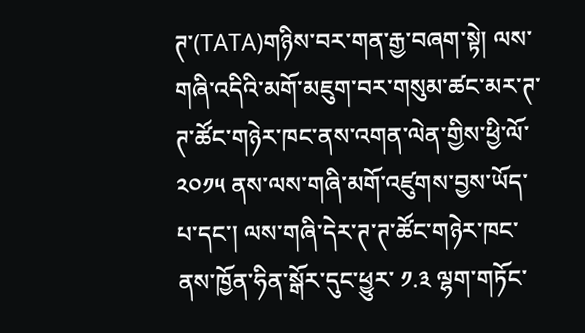ཊ་(TATA)གཉིས་བར་གན་རྒྱ་བཞག་སྟེ། ལས་གཞི་འདིའི་མགོ་མཇུག་བར་གསུམ་ཚང་མར་ཊ་ཊ་ཚོང་གཉེར་ཁང་ནས་འགན་ལེན་གྱིས་ཕྱི་ལོ་ ༢༠༡༥ ནས་ལས་གཞི་མགོ་འཛུགས་བྱས་ཡོད་པ་དང་། ལས་གཞི་དེར་ཊ་ཊ་ཚོང་གཉེར་ཁང་ནས་ཁྱོན་ཧིན་སྒོར་དུང་ཕྱུར་ ༡.༣ ལྷག་གཏོང་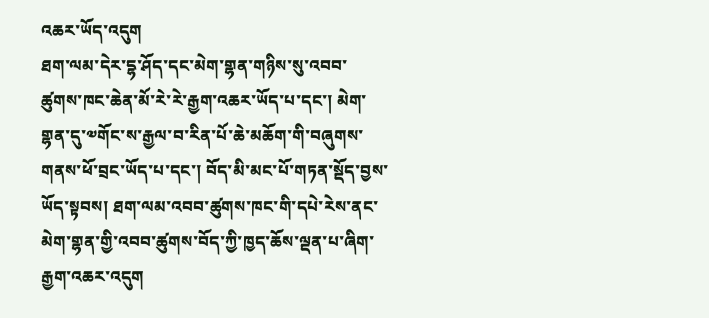འཆར་ཡོད་འདུག
ཐག་ལམ་དེར་དྷ་ཤོད་དང་མེག་གྷན་གཉིས་སུ་འབབ་ཚུགས་ཁང་ཆེན་མོ་རེ་རེ་རྒྱག་འཆར་ཡོད་པ་དང་། མེག་གྷན་དུ་༧གོང་ས་རྒྱལ་བ་རིན་པོ་ཆེ་མཆོག་གི་བཞུགས་གནས་ཕོ་བྲང་ཡོད་པ་དང་། བོད་མི་མང་པོ་གཏན་སྡོད་བྱས་ཡོད་སྟབས། ཐག་ལམ་འབབ་ཚུགས་ཁང་གི་དཔེ་རེས་ནང་མེག་གྷན་གྱི་འབབ་ཚུགས་བོད་ཀྱི་ཁྱད་ཆོས་ལྡན་པ་ཞིག་རྒྱག་འཆར་འདུག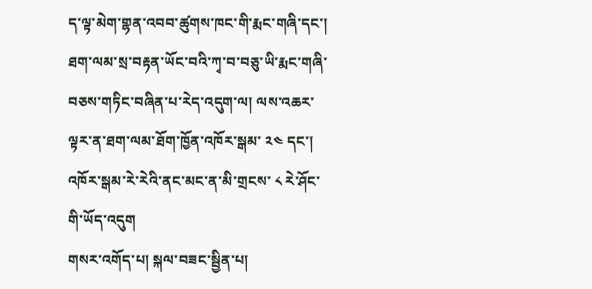ད་ལྟ་མེག་གྷན་འབབ་ཚུགས་ཁང་གི་རྨང་གཞི་དང་། ཐག་ལམ་སྲ་བརྟན་ཡོང་བའི་ཀྭ་བ་བཅུ་ཡི་རྨང་གཞི་བཅས་གཏིང་བཞིན་པ་རེད་འདུག་ལ། ལས་འཆར་ལྟར་ན་ཐག་ལམ་ཐོག་ཁྱོན་འཁོར་སྒམ་ ༢༤ དང་། འཁོར་སྒམ་རེ་རེའི་ནང་མང་ན་མི་གྲངས་ ༨ རེ་ཤོང་གི་ཡོད་འདུག
གསར་འགོད་པ། སྐལ་བཟང་སྦྱིན་པ།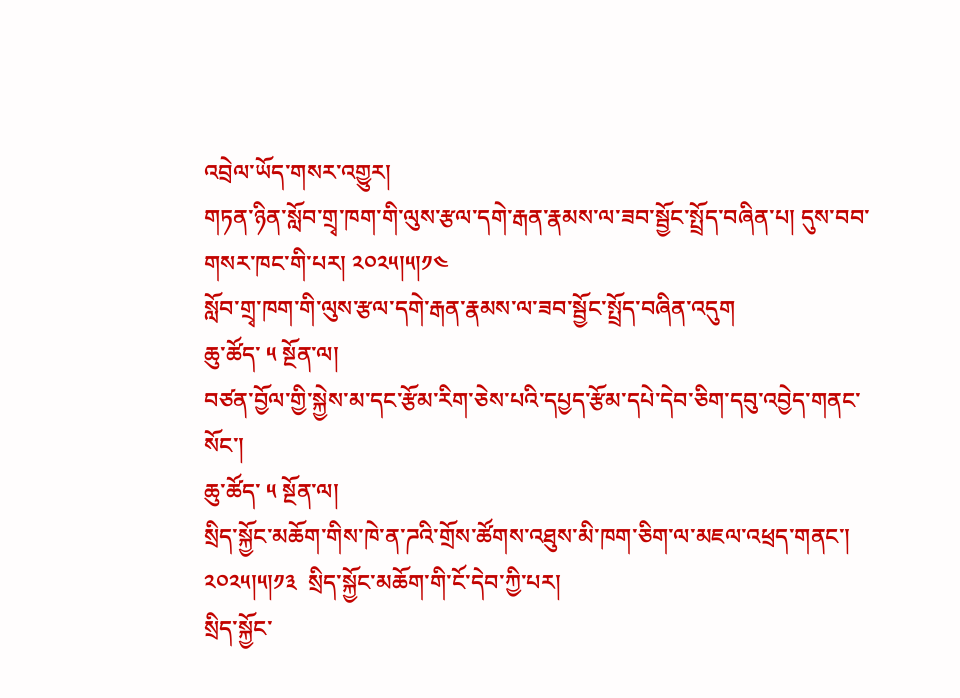འབྲེལ་ཡོད་གསར་འགྱུར།
གཏན་ཉིན་སློབ་གྲྭ་ཁག་གི་ལུས་རྩལ་དགེ་རྒན་རྣམས་ལ་ཟབ་སྦྱོང་སྤྲོད་བཞིན་པ། དུས་བབ་གསར་ཁང་གི་པར། ༢༠༢༥།༥།༡༤
སློབ་གྲྭ་ཁག་གི་ལུས་རྩལ་དགེ་རྒན་རྣམས་ལ་ཟབ་སྦྱོང་སྤྲོད་བཞིན་འདུག
ཆུ་ཚོད་ ༥ སྔོན་ལ།
བཙན་བྱོལ་གྱི་སྐྱེས་མ་དང་རྩོམ་རིག་ཅེས་པའི་དཔྱད་རྩོམ་དཔེ་དེབ་ཅིག་དབུ་འབྱེད་གནང་སོང་།
ཆུ་ཚོད་ ༥ སྔོན་ལ།
སྲིད་སྐྱོང་མཆོག་གིས་ཁེ་ན་ཌའི་གྲོས་ཚོགས་འཐུས་མི་ཁག་ཅིག་ལ་མཇལ་འཕྲད་གནང་། ༢༠༢༥།༥།༡༣  སྲིད་སྐྱོང་མཆོག་གི་ངོ་དེབ་ཀྱི་པར།
སྲིད་སྐྱོང་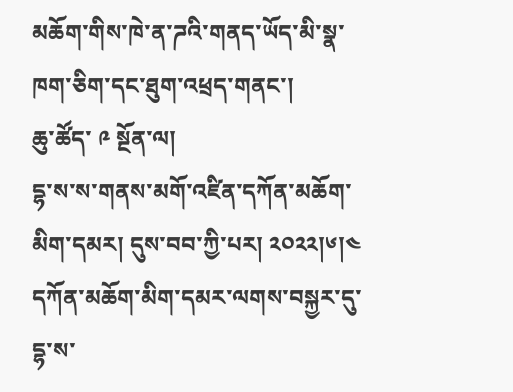མཆོག་གིས་ཁེ་ན་ཌའི་གནད་ཡོད་མི་སྣ་ཁག་ཅིག་དང་ཐུག་འཕྲད་གནང་།
ཆུ་ཚོད་ ༩ སྔོན་ལ།
དྷ་ས་ས་གནས་མགོ་འཛིན་དཀོན་མཆོག་མིག་དམར། དུས་བབ་ཀྱི་པར། ༢༠༢༢།༦།༤
དཀོན་མཆོག་མིག་དམར་ལགས་བསྐྱར་དུ་དྷ་ས་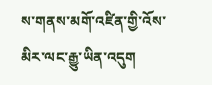ས་གནས་མགོ་འཛིན་གྱི་འོས་མིར་ལང་རྒྱུ་ཡིན་འདུག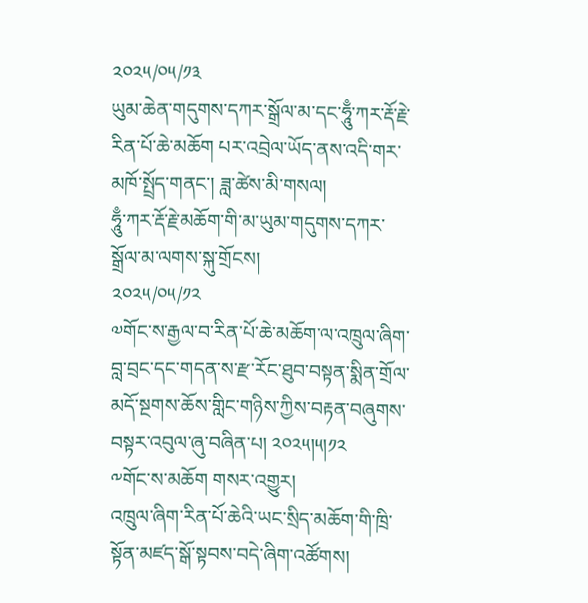༢༠༢༥/༠༥/༡༣
ཡུམ་ཆེན་གདུགས་དཀར་སྒྲོལ་མ་དང་ཧཱུྃ་ཀར་རྡོ་རྗེ་རིན་པོ་ཆེ་མཆོག པར་འབྲེལ་ཡོད་ནས་འདི་གར་མཁོ་སྤྲོད་གནང་། ཟླ་ཚེས་མི་གསལ།
ཧཱུྃ་ཀར་རྡོ་རྗེ་མཆོག་གི་མ་ཡུམ་གདུགས་དཀར་སྒྲོལ་མ་ལགས་སྐུ་གྲོངས།
༢༠༢༥/༠༥/༡༢
༧གོང་ས་རྒྱལ་བ་རིན་པོ་ཆེ་མཆོག་ལ་འཁྲུལ་ཞིག་བླ་བྲང་དང་གདན་ས་རྫ་རོང་ཐུབ་བསྟན་སྨིན་གྲོལ་མདོ་སྔགས་ཆོས་གླིང་གཉིས་ཀྱིས་བརྟན་བཞུགས་བསྟར་འབུལ་ཞུ་བཞིན་པ། ༢༠༢༥།༥།༡༢
༸གོང་ས་མཆོག གསར་འགྱུར།
འཁྲུལ་ཞིག་རིན་པོ་ཆེའི་ཡང་སྲིད་མཆོག་གི་ཁྲི་སྟོན་མཛད་སྒོ་སྟབས་བདེ་ཞིག་འཚོགས།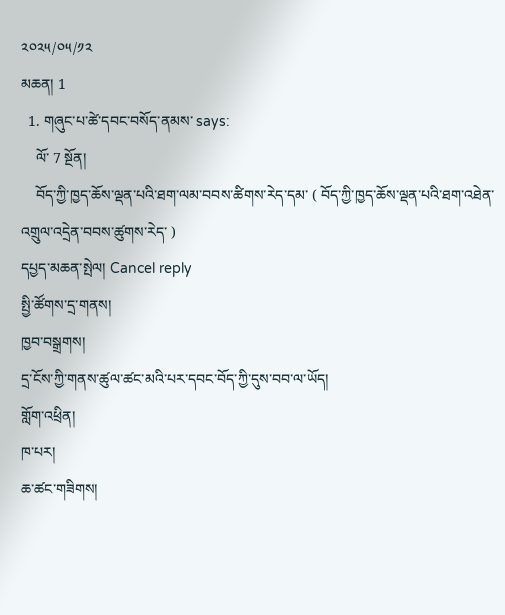༢༠༢༥/༠༥/༡༢
མཆན། 1
  1. གཞུང་པ་ཚེ་དབང་བསོད་ནམས་ says:
    ལོ་ 7 སྔོན།
    བོད་ཀྱི་ཁྱད་ཆོས་ལྡན་པའི་ཐག་ལམ་བབས་ཚིགས་རེད་དམ་ ( བོད་ཀྱི་ཁྱད་ཆོས་ལྡན་པའི་ཐག་འཐེན་འགྲུལ་འདྲེན་བབས་ཚུགས་རེད་ )
དཔྱད་མཆན་སྤེལ། Cancel reply
སྤྱི་ཚོགས་དྲ་གནས།
ཁྱབ་བསྒྲགས།
དྲ་ངོས་ཀྱི་གནས་ཚུལ་ཚང་མའི་པར་དབང་བོད་ཀྱི་དུས་བབ་ལ་ཡོད།
གློག་འཕྲིན།
ཁ་པར།
ཆ་ཚང་གཟིགས།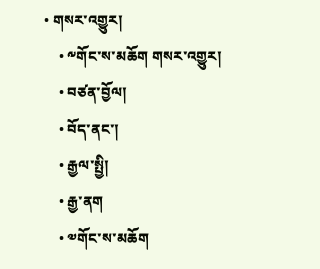• གསར་འགྱུར།
    • ༸གོང་ས་མཆོག གསར་འགྱུར།
    • བཙན་བྱོལ།
    • བོད་ནང་།
    • རྒྱལ་སྤྱི།
    • རྒྱ་ནག
    • ༧གོང་ས་མཆོག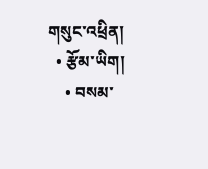གསུང་འཕྲིན།
  • རྩོམ་ཡིག།
    • བསམ་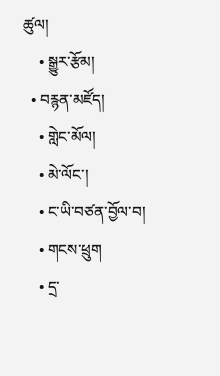ཚུལ།
    • སྒྱུར་རྩོམ།
  • བརྙན་མཛོད།
    • གླེང་མོལ།
    • མེ་ལོང་།
    • ང་ཡི་བཙན་བྱོལ་བ།
    • གངས་ཕྲུག
    • དྲ་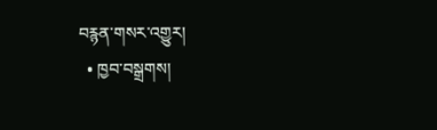བརྙན་གསར་འགྱུར།
  • ཁྱབ་བསྒྲགས།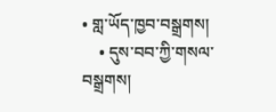• གླ་ཡོད་ཁྱབ་བསྒྲགས།
    • དུས་བབ་ཀྱི་གསལ་བསྒྲགས།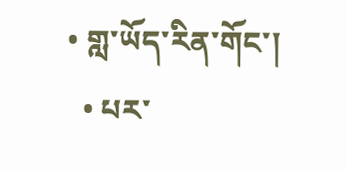• གླ་ཡོད་རིན་གོང་།
  • པར་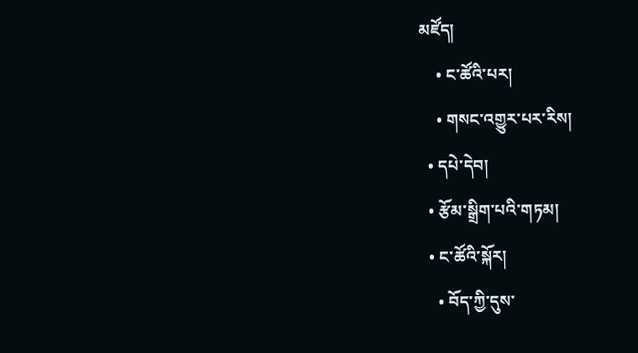མཛོད།
    • ང་ཚོའི་པར།
    • གསང་འགྱུར་པར་རིས།
  • དཔེ་དེབ།
  • རྩོམ་སྒྲིག་པའི་གཏམ།
  • ང་ཚོའི་སྐོར།
    • བོད་ཀྱི་དུས་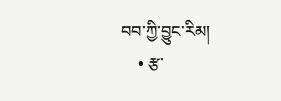བབ་ཀྱི་བྱུང་རིམ།
    • རྩ་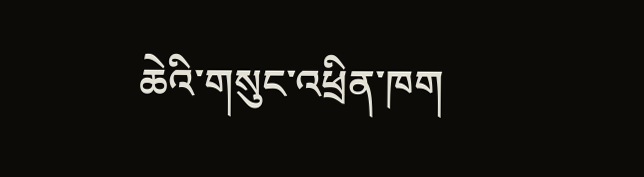ཆེའི་གསུང་འཕྲིན་ཁག